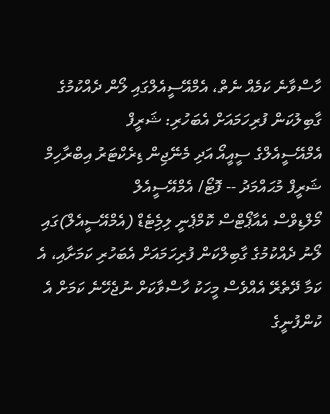ހާސްވާނެ ކަމެއް ނެތް، އެމްއޭސީއެލްގައި ލޯން ދެއްކުމުގެ ގާބިލުކަން ފުރިހަމައަށް އެބަހުރި: ޝަރީފް
އެމްއޭސީއެލްގެ ސީއީއޯ އަދި މެނޭޖިން ޑިރެކްޓަރު އިބްރާހިމް ޝަރީފް މުޙައްމަދު -- ފޮޓޯ/ އެމްއޭސީއެލް
މޯލްޑިވްސް އެއާޕޯޓްސް ކޮމްޕެނީ ލިމިެޓެޑް (އެމްއޭސީއެލް)ގައި ލޯނު ދެއްކުމުގެ ގާބިލްކަން ފުރިހަމައަށް އެބަހުރި ކަމަށާއި، އެ ކަމާ ދޭތެރޭ އެއްވެސް މީހަކު ހާސްވާކަށް ނުޖެހޭނެ ކަމަށް އެ ކުންފުނީގެ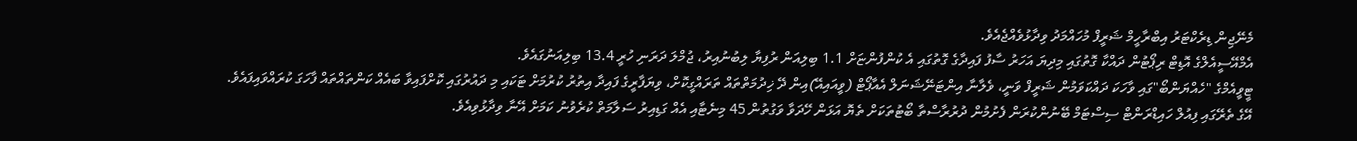މެނޭޖިން ޑިރެކްޓަރު އިބްރާހީމް ޝަރީފް މުހައްމަދު ވިދާޅުވެއްޖެއެވެ.
އެމްއޭސީއެލްގެ އޮޑިޓް ރިޕޯޓުން ދައްކާ ގޮތުގައި މިދިޔަ އަހަރު ސާފު ފައިދާގެ ގޮތުގައި އެ ކުންފުންޏަށް 1.1 ބިލިއަން ރުފިޔާ ލިބުނުއިރު، ޖުމްލަ ދަރަނި ހުރީ 13.4 ބިލިއަނުގައެވެ.
ޓީވީއެމްގެ "ހެއްޔަންބޯ"ގައި ވާހަކަ ދައްކަވަމުން ޝަރީފް ވަނީ، ވެލާނާ އިންޓަނޭޝަނަލް އެއާޕޯޓް (ވީއައިއޭ)އިން ދޭ ޚިދުމަތްތައް ތަރައްގީކޮށް، ވިޔަފާރީގެ ފައިދާ އިތުރު ކުރުމަށް ޓަކައި މި ދައުރުގައި ކޮށްފައިވާ ބައެއް ކަންތައްތައް ފާހަގަ ކުރައްވައިފައެވެ.
އޭގެ ތެރޭގައި ފިއުލް ހައިޑްރަންޓް ސިސްޓަމް ބޭނުންކުރަން ފެށުމުން ދުރުރާސްތާ ބޯޓުތަކަށް ތެޔޮ އަޅަން ހޭދަވާ ވަގުތުން 45 މިނެޓާއި އެއް ގަޑިއިރު ސަލާމަތް ކުރެވުނު ކަމަށް އޭނާ ވިދާޅުވިއެވެ.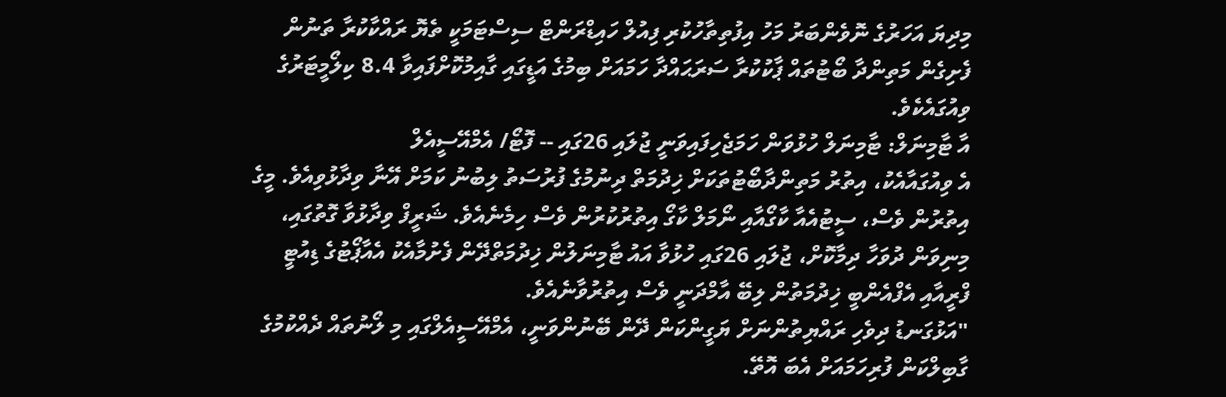މިދިޔަ އަހަރުގެ ނޮވެންބަރު މަހު އިފުތިތާހުކުރި ފިއުލް ހައިޑްރަންޓް ސިސްޓަމަކީ ތެޔޮ ރައްކާކުރާ ތަނުން ފެށިގެން މަތިންދާ ބޯޓުތައް ޕާކުކުރާ ސަރަޙައްދާ ހަމައަށް ބިމުގެ އަޑީގައި ގާއިމުކޮށްފައިވާ 8.4 ކިލޯމީޓަރުގެ ވިއުގައެކެވެ.
އާ ޓާމިނަލް: ޓާމިނަލް ހުޅުވަން ހަމަޖެހިފައިވަނީ ޖުލައި 26ގައި -- ފޮޓޯ/ އެމްއޭސީއެލް
އެ ވިއުގައާއެކު، އިތުރު މަތިންދާބޯޓުތަކަށް ޚިދުމަތް ދިނުމުގެ ފުރުސަތު ލިބުނު ކަމަށް އޭނާ ވިދާޅުވިއެވެ. މީގެ އިތުރުން ވެސް، ސީޓުއެއާ ކާގޯއާއި ނޯމަލް ކާގޯ އިތުރުކުރުން ވެސް ހިމެނެއެވެ. ޝަރީފް ވިދާޅުވާ ގޮތުގައި، މިނިވަން ދުވަހާ ދިމާކޮށް، ޖުލައި 26ގައި ހުޅުވާ އައު ޓާމިނަލުން ޚިދުމަތްދޭން ފެށުމާއެކު އެއާޕޯޓުގެ ޑިއުޓީ ފްރީއާއި އެފްއެންބީ ޚިދުމަތުން ލިބޭ އާމްދަނީ ވެސް އިތުރުވާނެއެވެ.
"އަޅުގަނޑު ދިވެހި ރައްޔިތުންނަށް ޔަގީންކަން ދޭން ބޭނުންވަނީ، އެމްއޭސީއެލްގައި މި ލޯނުތައް ދެއްކުމުގެ ގާބިލްކަން ފުރިހަމައަށް އެބަ އޮތޭ.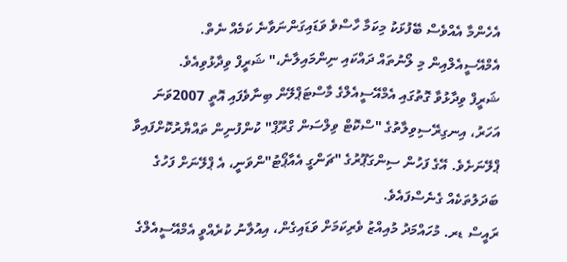އެހެންމާ އެއްވެސް ބޭފުޅަކު މިކަމާ ހާސްވެ ވަޑައިގަންނަވާނެ ކަމެއް ނެތް. އެމްއޭސީއެލްއިން މި ލޯނުތައް ދައްކައި ނިންމައިލާނެ،" ޝަރީފް ވިދާޅުވިއެވެ.
ޝަރީފް ވިދާޅުވާ ގޮތުގައި އެމްއޭސީއެލްގެ މާސްޓަޕްލޭން ބިނާވެފައި އޮތީ 2007ވަނަ އަހަރު، އިނގިރޭސިވިލާތުގެ "ސްކޮޓް ވިލްސަން ގްރޫޕް" ކުންފުނިން ތައްޔާރުކޮށްފައިވާ ޕްލޭނަށެވެ. އޭގެ ފަހުން ސިންގަޕޫރުގެ "ޗަންގީ އެއާޕޯޓު"ންވަނީ، އެ ޕްލޭނަށް ފަހުގެ ބަދަލުތަކެއް ގެނެސްފައެވެ.
ރައީސް ޑރ. މުހައްމަދު މުއިއްޒު ވެރިކަމަށް ވަޑައިގެން، އިއުލާނު ކުރެއްވީ އެމްއޭސީއެލްގެ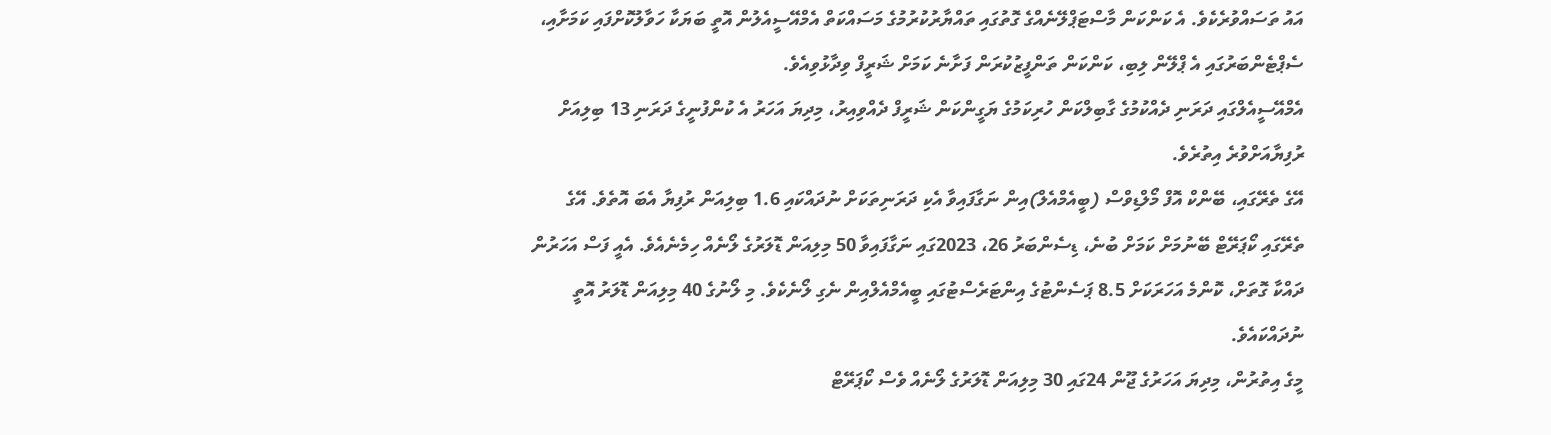އައު ތަސައްވުރެކެވެ. އެ ކަންކަން މާސްޓަޕްލޭނެއްގެ ގޮތުގައި ތައްޔާރުކުރުމުގެ މަސައްކަތް އެމްއޭސީއެލުން އޮތީ ބަޔަކާ ހަވާލުކޮށްފައި ކަމަށާއި، ސެޕްޓެންބަރުގައި އެ ޕްލޭން ލިބި، ކަންކަން ތަންފީޒުކުރަން ފަށާނެ ކަމަށް ޝަރީފް ވިދާޅުވިއެވެ.
އެމްއޭސީއެލްގައި ދަރަނި ދެއްކުމުގެ ގާބިލްކަން ހުރިކަމުގެ ޔަގީންކަން ޝަރީފް ދެއްވިއިރު، މިދިޔަ އަހަރު އެ ކުންފުނީގެ ދަރަނި 13 ބިލިއަށް ރުފިޔާއަށްވުރެ އިތުރެވެ.
އޭގެ ތެރޭގައި، ބޭންކް އޮފް މޯލްޑިވްސް (ބީއެމްއެލް)އިން ނަގާފައިވާ އެކި ދަރަނިތަކަށް ނުދައްކައި 1.6 ބިލިއަން ރުފިޔާ އެބަ އޮތެވެ. އޭގެ ތެރޭގައި ކޯޕަރޭޓް ބޭނުމަށް ކަމަށް ބުނެ، ޑިސެންބަރު 26، 2023ގައި ނަގާފައިވާ 50 މިލިއަން ޑޮލަރުގެ ލޯނެއް ހިމެނެއެވެ. އެއީ ފަސް އަހަރުން ދައްކާ ގޮތަށް، ކޮންމެ އަހަރަކަށް 8.5 ޕަސެންޓުގެ އިންޓަރެސްޓުގައި ބީއެމްއެލްއިން ނެގި ލޯނެކެވެ. މި ލޯނުގެ 40 މިލިއަން ޑޮލަރު އޮތީ ނުދައްކައެވެ.
މީގެ އިތުރުން، މިދިޔަ އަހަރުގެ ޖޫން 24ގައި 30 މިލިއަން ޑޮލަރުގެ ލޯނެއް ވެސް ކޯޕަރޭޓް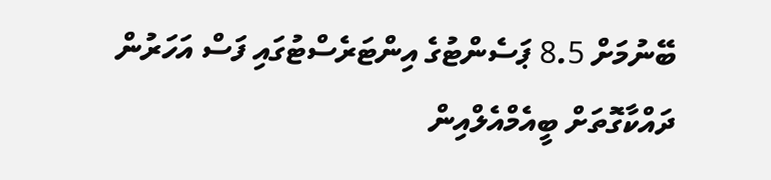ބޭނުމަށް 8.5 ޕަސެންޓުގެ އިންޓަރެސްޓުގައި ފަސް އަހަރުން ދައްކާގޮތަށް ބީއެމްއެލްއިން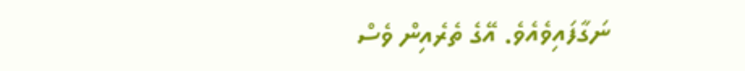ނަގާފައިވެއެވެ. އޭގެ ތެރެއިން ވެސް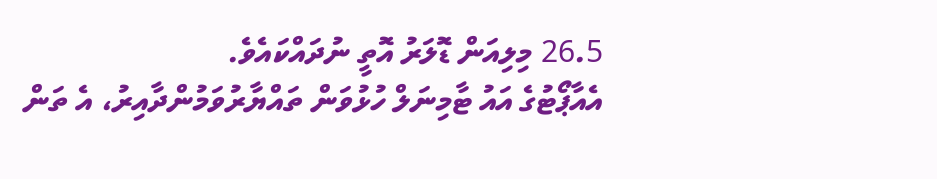26.5 މިލިއަން ޑޮލަރު އޮތީ ނުދައްކައެވެ.
އެއާޕޯޓުގެ އައު ޓާމިނަލް ހުޅުވަން ތައްޔާރުވަމުންދާއިރު، އެ ތަން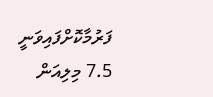ފަރުމާކޮށްފައިވަނީ 7.5 މިލިއަން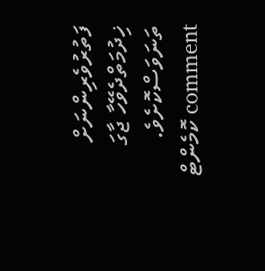ފަތުރުވެރިންނަށް ޚިދުމަތްދެވޭހާ ޖާގަ ތަނަވަސްކޮށެވެ.
comment ކޮމެންޓް